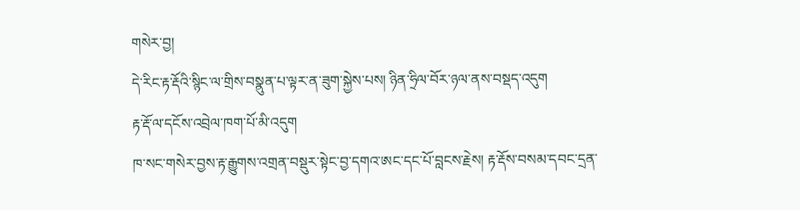གསེར་བྱ།
དེ་རིང་རྟ་རྡོའི་སྙིང་ལ་གྲིས་བསྣུན་པ་ལྟར་ན་ཟུག་སྐྱེས་པས། ཉིན་ཧྲིལ་བོར་ཉལ་ནས་བསྡད་འདུག
རྟ་རྡོ་ལ་དངོས་འབྲེལ་ཁག་པོ་མི་འདུག
ཁ་སང་གསེར་བྱས་རྟ་རྒྱུགས་འགྲན་བསྡུར་སྟེང་བྱ་དགའ་ཨང་དང་པོ་བླངས་རྗེས། རྟ་རྡོས་བསམ་དབང་དྲན་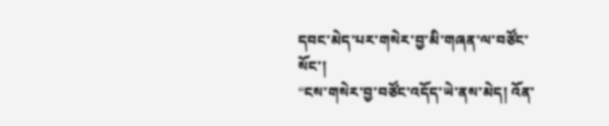དབང་མེད་པར་གསེར་བྱ་མི་གཞན་ལ་བཙོང་སོང་།
“ངས་གསེར་བྱ་བཙོང་འདོད་ཡེ་ནས་མེད། འོན་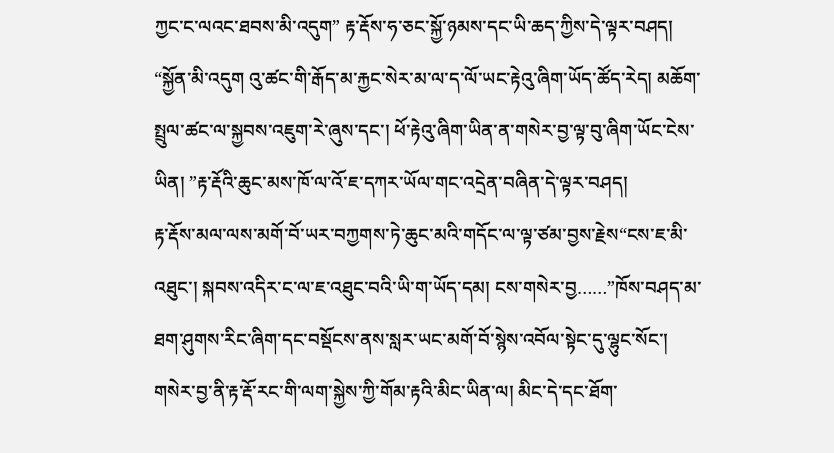ཀྱང་ང་ལའང་ཐབས་མི་འདུག” རྟ་རྡོས་ཧ་ཅང་སྐྱོ་ཉམས་དང་ཡི་ཆད་ཀྱིས་དེ་ལྟར་བཤད།
“སྐྱོན་མི་འདུག འུ་ཚང་གི་རྒོད་མ་རྐྱང་སེར་མ་ལ་ད་ལོ་ཡང་རྟེའུ་ཞིག་ཡོད་ཚོད་རེད། མཆོག་སྤྲུལ་ཚང་ལ་སྐྱབས་འཇུག་རེ་ཞུས་དང་། ཕོ་རྟེའུ་ཞིག་ཡིན་ན་གསེར་བྱ་ལྟ་བུ་ཞིག་ཡོང་ངེས་ཡིན། ”རྟ་རྡོའི་ཆུང་མས་ཁོ་ལ་འོ་ཇ་དཀར་ཡོལ་གང་འདྲེན་བཞིན་དེ་ལྟར་བཤད།
རྟ་རྡོས་མལ་ལས་མགོ་བོ་ཡར་བཀྱགས་ཏེ་ཆུང་མའི་གདོང་ལ་ལྟ་ཙམ་བྱས་རྗེས“ངས་ཇ་མི་འཐུང་། སྐབས་འདིར་ང་ལ་ཇ་འཐུང་བའི་ཡི་ག་ཡོད་དམ། ངས་གསེར་བྱ……”ཁོས་བཤད་མ་ཐག་ཤུགས་རིང་ཞིག་དང་བསྡོངས་ནས་སླར་ཡང་མགོ་བོ་སྙེས་འབོལ་སྟེང་དུ་ལྷུང་སོང་།
གསེར་བྱ་ནི་རྟ་རྡོ་རང་གི་ལག་སྐྱེས་ཀྱི་གོམ་རྟའི་མིང་ཡིན་ལ། མིང་དེ་དང་ཐོག་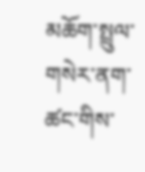མཆོག་སྤྲུལ་གསེར་ནག་ཚང་གིས་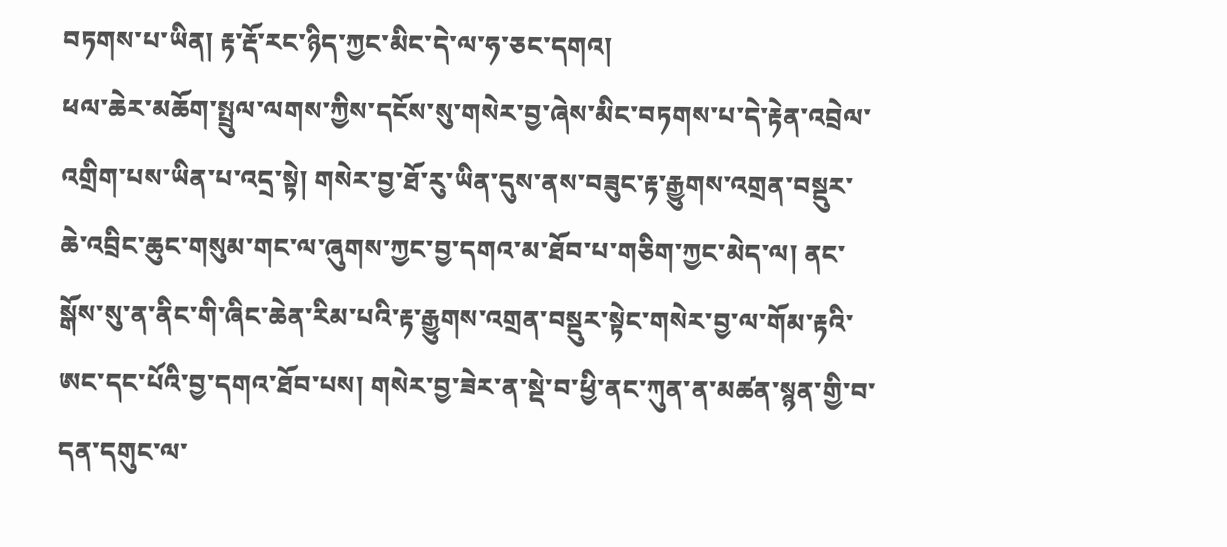བཏགས་པ་ཡིན། རྟ་རྡོ་རང་ཉིད་ཀྱང་མིང་དེ་ལ་ཧ་ཅང་དགའ།
ཕལ་ཆེར་མཆོག་སྤྲུལ་ལགས་ཀྱིས་དངོས་སུ་གསེར་བྱ་ཞེས་མིང་བཏགས་པ་དེ་རྟེན་འབྲེལ་འགྲིག་པས་ཡིན་པ་འདྲ་སྟེ། གསེར་བྱ་ཐོ་རུ་ཡིན་དུས་ནས་བཟུང་རྟ་རྒྱུགས་འགྲན་བསྡུར་ཆེ་འབྲིང་ཆུང་གསུམ་གང་ལ་ཞུགས་ཀྱང་བྱ་དགའ་མ་ཐོབ་པ་གཅིག་ཀྱང་མེད་ལ། ནང་སྒོས་སུ་ན་ནིང་གི་ཞིང་ཆེན་རིམ་པའི་རྟ་རྒྱུགས་འགྲན་བསྡུར་སྟེང་གསེར་བྱ་ལ་གོམ་རྟའི་ཨང་དང་པོའི་བྱ་དགའ་ཐོབ་པས། གསེར་བྱ་ཟེར་ན་སྡེ་བ་ཕྱི་ནང་ཀུན་ན་མཚན་སྙན་གྱི་བ་དན་དགུང་ལ་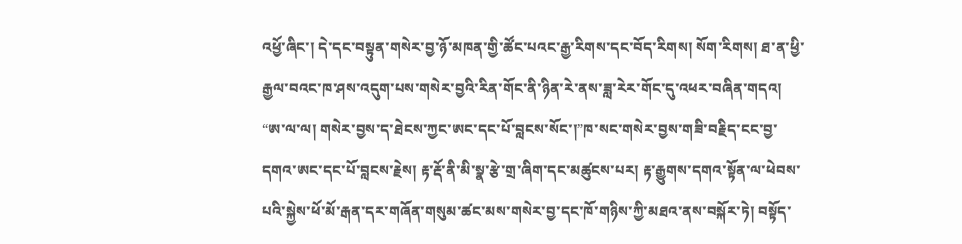འཕྱོ་ཞིང་། དེ་དང་བསྟུན་གསེར་བྱ་ཉོ་མཁན་གྱི་ཚོང་པའང་རྒྱ་རིགས་དང་བོད་རིགས། སོག་རིགས། ཐ་ན་ཕྱི་རྒྱལ་བའང་ཁ་ཤས་འདུག་པས་གསེར་བྱའི་རིན་གོང་ནི་ཉིན་རེ་ནས་ཟླ་རེར་གོང་དུ་འཕར་བཞིན་གདའ།
“ཨ་ལ་ལ། གསེར་བྱས་ད་ཐེངས་ཀྱང་ཨང་དང་པོ་བླངས་སོང་།”ཁ་སང་གསེར་བྱས་གཟི་བརྗིད་ངང་བྱ་དགའ་ཨང་དང་པོ་བླངས་རྗེས། རྟ་རྡོ་ནི་མི་སྣ་རྩེ་གྲ་ཞིག་དང་མཚུངས་པར། རྟ་རྒྱུགས་དགའ་སྟོན་ལ་ཕེབས་པའི་སྐྱེས་ཕོ་མོ་རྒན་དར་གཞོན་གསུམ་ཚང་མས་གསེར་བྱ་དང་ཁོ་གཉིས་ཀྱི་མཐའ་ནས་བསྐོར་ཏེ། བསྟོད་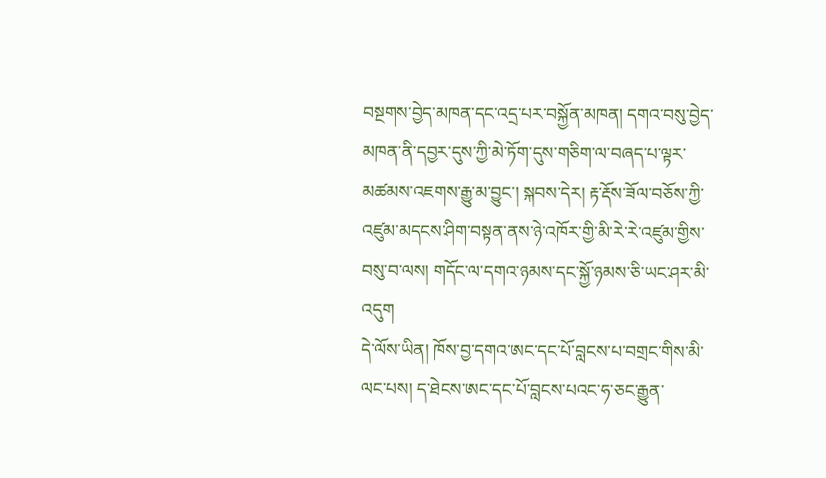བསྔགས་བྱེད་མཁན་དང་འདྲ་པར་བསྐྱོན་མཁན། དགའ་བསུ་བྱེད་མཁན་ནི་དབྱར་དུས་ཀྱི་མེ་ཏོག་དུས་གཅིག་ལ་བཞད་པ་ལྟར་མཚམས་འཇགས་རྒྱུ་མ་བྱུང་། སྐབས་དེར། རྟ་རྡོས་ཟོལ་བཅོས་ཀྱི་འཛུམ་མདངས་ཤིག་བསྟན་ནས་ཉེ་འཁོར་གྱི་མི་རེ་རེ་འཛུམ་གྱིས་བསུ་བ་ལས། གདོང་ལ་དགའ་ཉམས་དང་སྐྱོ་ཉམས་ཅི་ཡང་ཤར་མི་འདུག
དེ་ལོས་ཡིན། ཁོས་བྱ་དགའ་ཨང་དང་པོ་བླངས་པ་བགྲང་གིས་མི་ལང་པས། ད་ཐེངས་ཨང་དང་པོ་བླངས་པའང་ཧ་ཅང་རྒྱུན་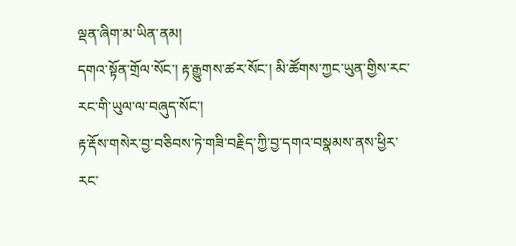ལྡན་ཞིག་མ་ཡིན་ནམ།
དགའ་སྟོན་གྲོལ་སོང་། རྟ་རྒྱུགས་ཚར་སོང་། མི་ཚོགས་ཀྱང་ཡུན་གྱིས་རང་རང་གི་ཡུལ་ལ་བཞུད་སོང་།
རྟ་རྡོས་གསེར་བྱ་བཅིབས་ཏེ་གཟི་བརྗིད་ཀྱི་བྱ་དགའ་བསྣམས་ནས་ཕྱིར་རང་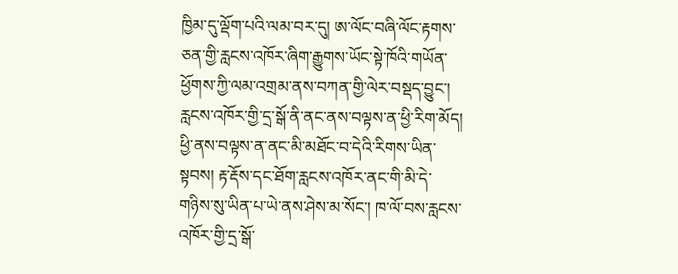ཁྱིམ་དུ་ལྡོག་པའི་ལམ་བར་དུ། ཨ་ལོང་བཞི་ལོང་རྟགས་ཅན་གྱི་རླངས་འཁོར་ཞིག་རྒྱུགས་ཡོང་སྟེ་ཁོའི་གཡོན་ཕྱོགས་ཀྱི་ལམ་འགྲམ་ནས་བཀན་གྱི་ལེར་བསྡད་བྱུང་།
རླངས་འཁོར་གྱི་དྲ་སྒོ་ནི་ནང་ནས་བལྟས་ན་ཕྱི་རིག་མོད། ཕྱི་ནས་བལྟས་ན་ནང་མི་མཐོང་བ་དེའི་རིགས་ཡིན་སྟབས། རྟ་རྡོས་དང་ཐོག་རླངས་འཁོར་ནང་གི་མི་དེ་གཉིས་སུ་ཡིན་པ་ཡེ་ནས་ཤེས་མ་སོང་། ཁ་ལོ་བས་རླངས་འཁོར་གྱི་དྲ་སྒོ་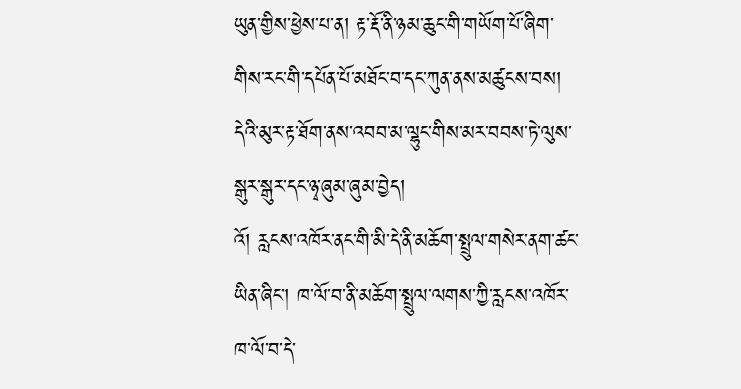ཡུན་གྱིས་ཕྱེས་པ་ན། རྟ་རྡོ་ནི་ཉམ་ཆུང་གི་གཡོག་པོ་ཞིག་གིས་རང་གི་དཔོན་པོ་མཐོང་བ་དང་ཀུན་ནས་མཚུངས་བས། དེའི་མུར་རྟ་ཐོག་ནས་འབབ་མ་ལྷུང་གིས་མར་བབས་ཏེ་ལུས་སྒུར་སྒུར་དང་ཉྭ་ཞུམ་ཞུམ་བྱེད།
འོ། རླངས་འཁོར་ནང་གི་མི་དེ་ནི་མཆོག་སྤྲུལ་གསེར་ནག་ཚང་ཡིན་ཞིང་། ཁ་ལོ་བ་ནི་མཆོག་སྤྲུལ་ལགས་ཀྱི་རླངས་འཁོར་ཁ་ལོ་བ་དེ་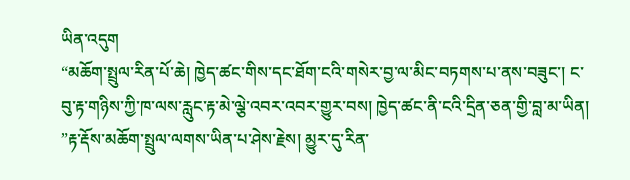ཡིན་འདུག
“མཆོག་སྤྲུལ་རིན་པོ་ཆེ། ཁྱེད་ཚང་གིས་དང་ཐོག་ངའི་གསེར་བྱ་ལ་མིང་བཏགས་པ་ནས་བཟུང་། ང་བུ་རྟ་གཉིས་ཀྱི་ཁ་ལས་རླུང་རྟ་མེ་ལྕེ་འབར་འབར་གྱུར་བས། ཁྱེད་ཚང་ནི་ངའི་དྲིན་ཅན་གྱི་བླ་མ་ཡིན། ”རྟ་རྡོས་མཆོག་སྤྲུལ་ལགས་ཡིན་པ་ཤེས་རྗེས། མྱུར་དུ་རིན་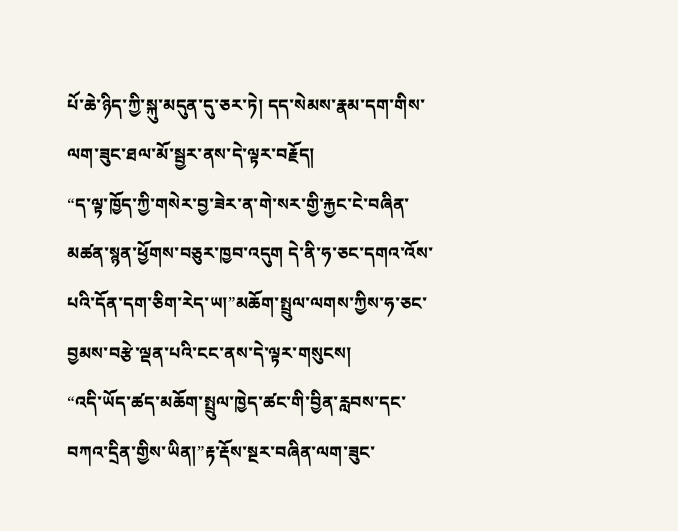པོ་ཆེ་ཉིད་ཀྱི་སྐུ་མདུན་དུ་ཅར་ཏེ། དད་སེམས་རྣམ་དག་གིས་ལག་ཟུང་ཐལ་མོ་སྦྱར་ནས་དེ་ལྟར་བརྗོད།
“ད་ལྟ་ཁྱོད་ཀྱི་གསེར་བྱ་ཟེར་ན་གེ་སར་གྱི་རྐྱང་ངེ་བཞིན་མཚན་སྙན་ཕྱོགས་བཅུར་ཁྱབ་འདུག དེ་ནི་ཧ་ཅང་དགའ་འོས་པའི་དོན་དག་ཅིག་རེད་ཡ།”མཆོག་སྤྲུལ་ལགས་ཀྱིས་ཧ་ཅང་བྱམས་བརྩེ་ལྡན་པའི་ངང་ནས་དེ་ལྟར་གསུངས།
“འདི་ཡོད་ཚད་མཆོག་སྤྲུལ་ཁྱེད་ཚང་གི་བྱིན་རླབས་དང་བཀའ་དྲིན་གྱིས་ཡིན།”རྟ་རྡོས་སྔར་བཞིན་ལག་ཟུང་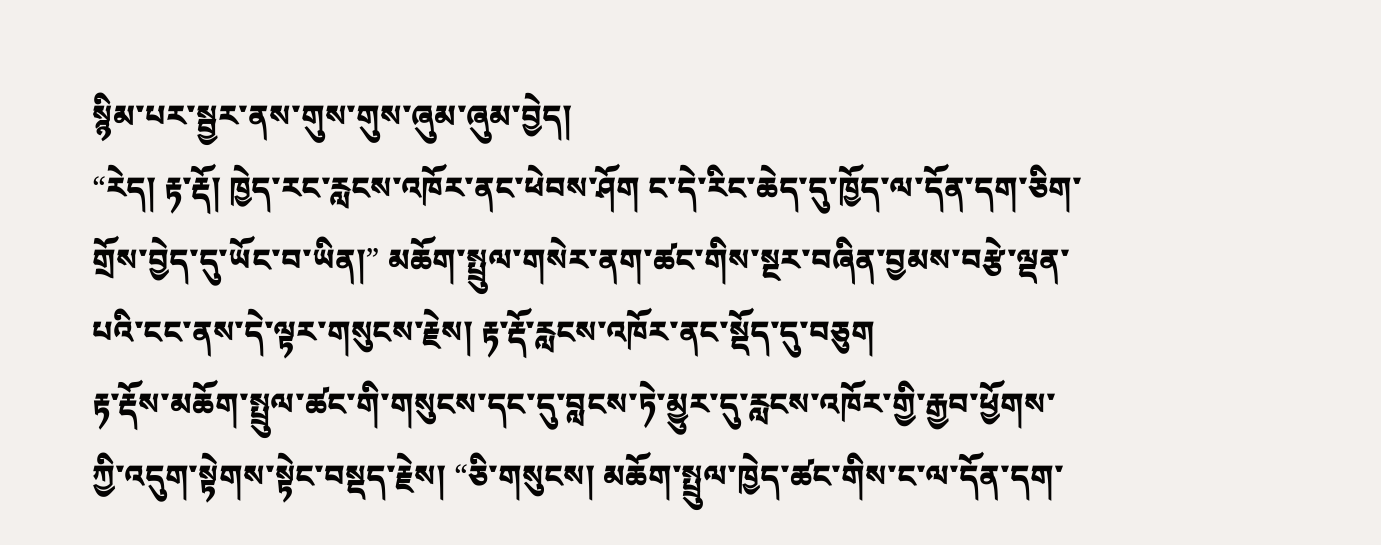སྙིམ་པར་སྦྱར་ནས་གུས་གུས་ཞུམ་ཞུམ་བྱེད།
“རེད། རྟ་རྡོ། ཁྱེད་རང་རླངས་འཁོར་ནང་ཕེབས་ཤོག ང་དེ་རིང་ཆེད་དུ་ཁྱོད་ལ་དོན་དག་ཅིག་གྲོས་བྱེད་དུ་ཡོང་བ་ཡིན།” མཆོག་སྤྲུལ་གསེར་ནག་ཚང་གིས་སྔར་བཞིན་བྱམས་བརྩེ་ལྡན་པའི་ངང་ནས་དེ་ལྟར་གསུངས་རྗེས། རྟ་རྡོ་རླངས་འཁོར་ནང་སྡོད་དུ་བཅུག
རྟ་རྡོས་མཆོག་སྤྲུལ་ཚང་གི་གསུངས་དང་དུ་བླངས་ཏེ་མྱུར་དུ་རླངས་འཁོར་གྱི་རྒྱབ་ཕྱོགས་ཀྱི་འདུག་སྟེགས་སྟེང་བསྡད་རྗེས། “ཅི་གསུངས། མཆོག་སྤྲུལ་ཁྱེད་ཚང་གིས་ང་ལ་དོན་དག་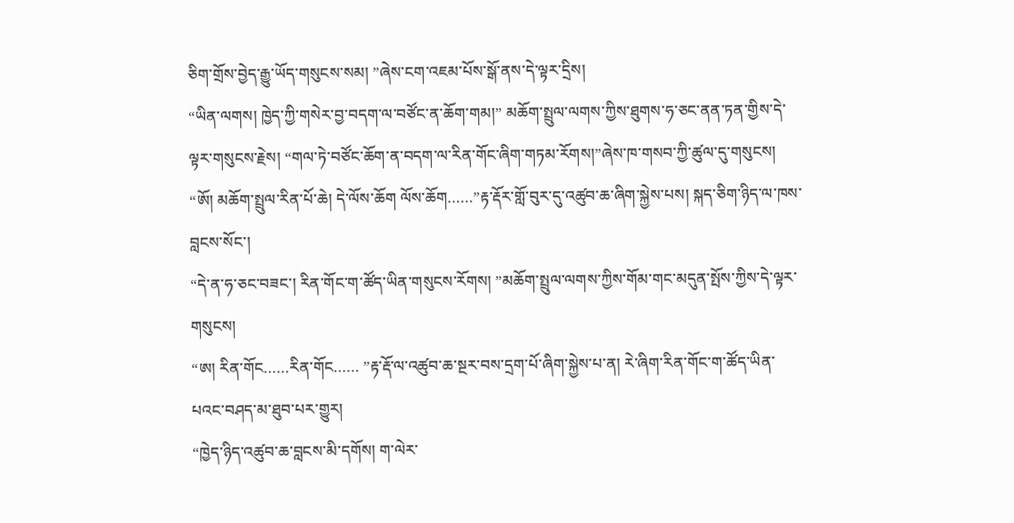ཅིག་གྲོས་བྱེད་རྒྱུ་ཡོད་གསུངས་སམ། ”ཞེས་ངག་འཇམ་པོས་སྒོ་ནས་དེ་ལྟར་དྲིས།
“ཡིན་ལགས། ཁྱེད་ཀྱི་གསེར་བྱ་བདག་ལ་བཙོང་ན་ཆོག་གམ།” མཆོག་སྤྲུལ་ལགས་ཀྱིས་ཐུགས་ཧ་ཅང་ནན་ཏན་གྱིས་དེ་ལྟར་གསུངས་རྗེས། “གལ་ཏེ་བཙོང་ཆོག་ན་བདག་ལ་རིན་གོང་ཞིག་གཏམ་རོགས།”ཞེས་ཁ་གསབ་ཀྱི་ཚུལ་དུ་གསུངས།
“ཨོ། མཆོག་སྤྲུལ་རིན་པོ་ཆེ། དེ་ལོས་ཆོག ལོས་ཆོག……”རྟ་རྡོར་གློ་བུར་དུ་འཚུབ་ཆ་ཞིག་སྐྱེས་པས། སྐད་ཅིག་ཉིད་ལ་ཁས་བླངས་སོང་།
“དེ་ན་ཧ་ཅང་བཟང་། རིན་གོང་ག་ཚོད་ཡིན་གསུངས་རོགས། ”མཆོག་སྤྲུལ་ལགས་ཀྱིས་གོམ་གང་མདུན་སྤོས་ཀྱིས་དེ་ལྟར་གསུངས།
“ཨ། རིན་གོང……རིན་གོང…… ”རྟ་རྡོ་ལ་འཚུབ་ཆ་སྔར་བས་དྲག་པོ་ཞིག་སྐྱེས་པ་ན། རེ་ཞིག་རིན་གོང་ག་ཚོད་ཡིན་པའང་བཤད་མ་ཐུབ་པར་གྱུར།
“ཁྱེད་ཉིད་འཚུབ་ཆ་བླངས་མི་དགོས། ག་ལེར་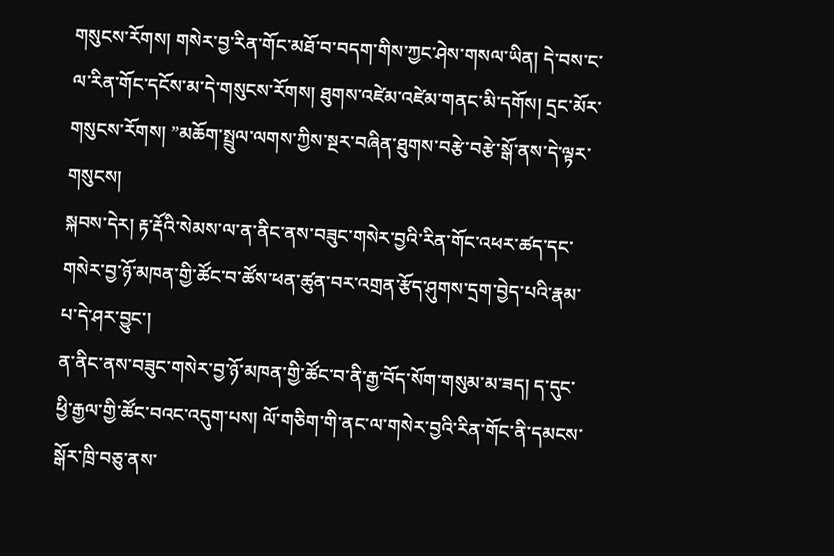གསུངས་རོགས། གསེར་བྱ་རིན་གོང་མཐོ་བ་བདག་གིས་ཀྱང་ཤེས་གསལ་ཡིན། དེ་བས་ང་ལ་རིན་གོང་དངོས་མ་དེ་གསུངས་རོགས། ཐུགས་འཛེམ་འཛེམ་གནང་མི་དགོས། དྲང་མོར་གསུངས་རོགས། ”མཆོག་སྤྲུལ་ལགས་ཀྱིས་སྔར་བཞིན་ཐུགས་བརྩེ་བརྩེ་སྒོ་ནས་དེ་ལྟར་གསུངས།
སྐབས་དེར། རྟ་རྡོའི་སེམས་ལ་ན་ནིང་ནས་བཟུང་གསེར་བྱའི་རིན་གོང་འཕར་ཚད་དང་གསེར་བྱ་ཉོ་མཁན་གྱི་ཚོང་བ་ཚོས་ཕན་ཚུན་བར་འགྲན་རྩོད་ཤུགས་དྲག་བྱེད་པའི་རྣམ་པ་དེ་ཤར་བྱུང་།
ན་ནིང་ནས་བཟུང་གསེར་བྱ་ཉོ་མཁན་གྱི་ཚོང་བ་ནི་རྒྱ་བོད་སོག་གསུམ་མ་ཟད། ད་དུང་ཕྱི་རྒྱལ་གྱི་ཚོང་བའང་འདུག་པས། ལོ་གཅིག་གི་ནང་ལ་གསེར་བྱའི་རིན་གོང་ནི་དམངས་སྒོར་ཁྲི་བཅུ་ནས་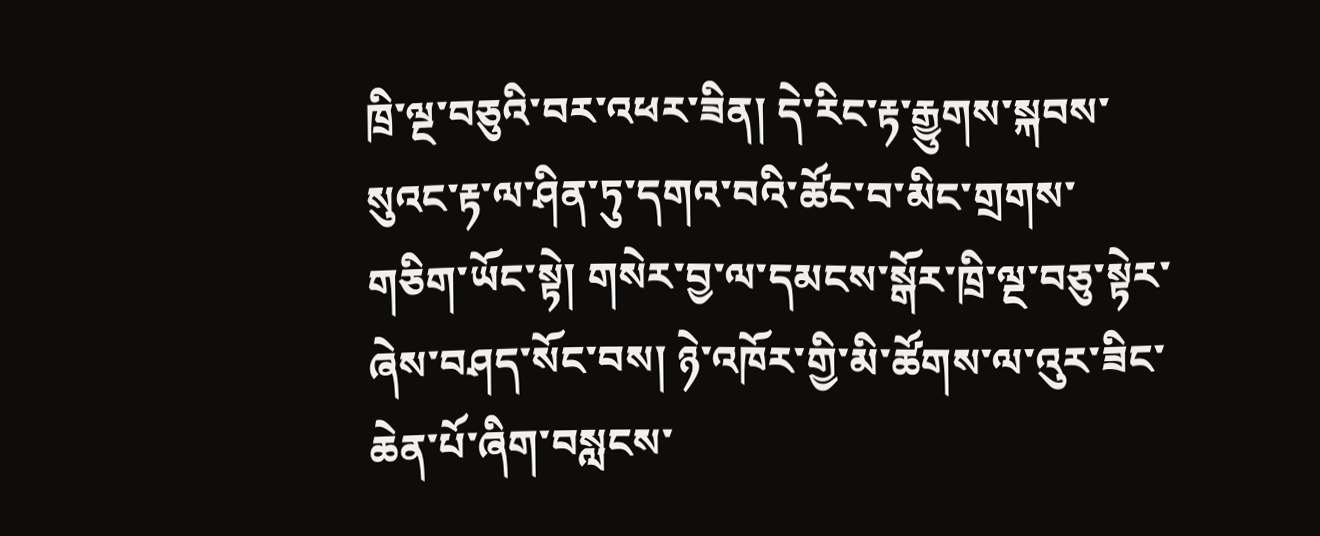ཁྲི་ལྔ་བཅུའི་བར་འཕར་ཟིན། དེ་རིང་རྟ་རྒྱུགས་སྐབས་སུའང་རྟ་ལ་ཤིན་ཏུ་དགའ་བའི་ཚོང་བ་མིང་གྲགས་གཅིག་ཡོང་སྟེ། གསེར་བྱ་ལ་དམངས་སྒོར་ཁྲི་ལྔ་བཅུ་སྟེར་ཞེས་བཤད་སོང་བས། ཉེ་འཁོར་གྱི་མི་ཚོགས་ལ་འུར་ཟིང་ཆེན་པོ་ཞིག་བསླངས་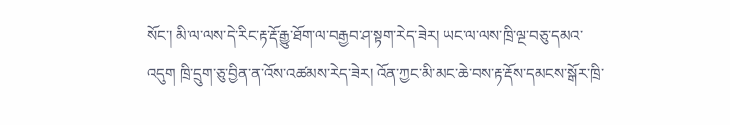སོང་། མི་ལ་ལས་དེ་རིང་རྟ་རྡོ་རྒྱུ་ཐོག་ལ་བརྒྱབ་ཤ་སྟག་རེད་ཟེར། ཡང་ལ་ལས་ཁྲི་ལྔ་བཅུ་དམའ་འདུག ཁྲི་དྲུག་ཅུ་བྱིན་ན་འོས་འཚམས་རེད་ཟེར། འོན་ཀྱང་མི་མང་ཆེ་བས་རྟ་རྡོས་དམངས་སྒོར་ཁྲི་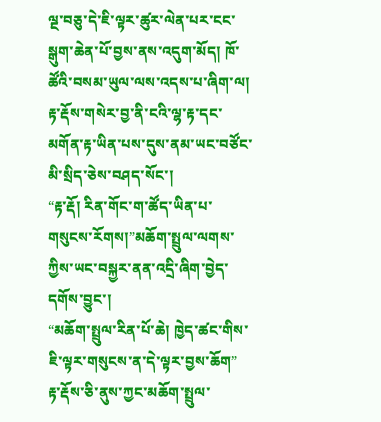ལྔ་བཅུ་དེ་ཇི་ལྟར་ཚུར་ལེན་པར་ངང་སྒུག་ཆེན་པོ་བྱས་ནས་འདུག་མོད། ཁོ་ཚོའི་བསམ་ཡུལ་ལས་འདས་པ་ཞིག་ལ། རྟ་རྡོས་གསེར་བྱ་ནི་ངའི་ལྷ་རྟ་དང་མགོན་རྟ་ཡིན་པས་དུས་ནམ་ཡང་བཙོང་མི་སྲིད་ཅེས་བཤད་སོང་།
“རྟ་རྡོ། རིན་གོང་ག་ཚོད་ཡིན་པ་གསུངས་རོགས།”མཆོག་སྤྲུལ་ལགས་ཀྱིས་ཡང་བསྐྱར་ནན་འདྲི་ཞིག་བྱེད་དགོས་བྱུང་།
“མཆོག་སྤྲུལ་རིན་པོ་ཆེ། ཁྱེད་ཚང་གིས་ཇི་ལྟར་གསུངས་ན་དེ་ལྟར་བྱས་ཆོག”
རྟ་རྡོས་ཅི་ནུས་ཀྱང་མཆོག་སྤྲུལ་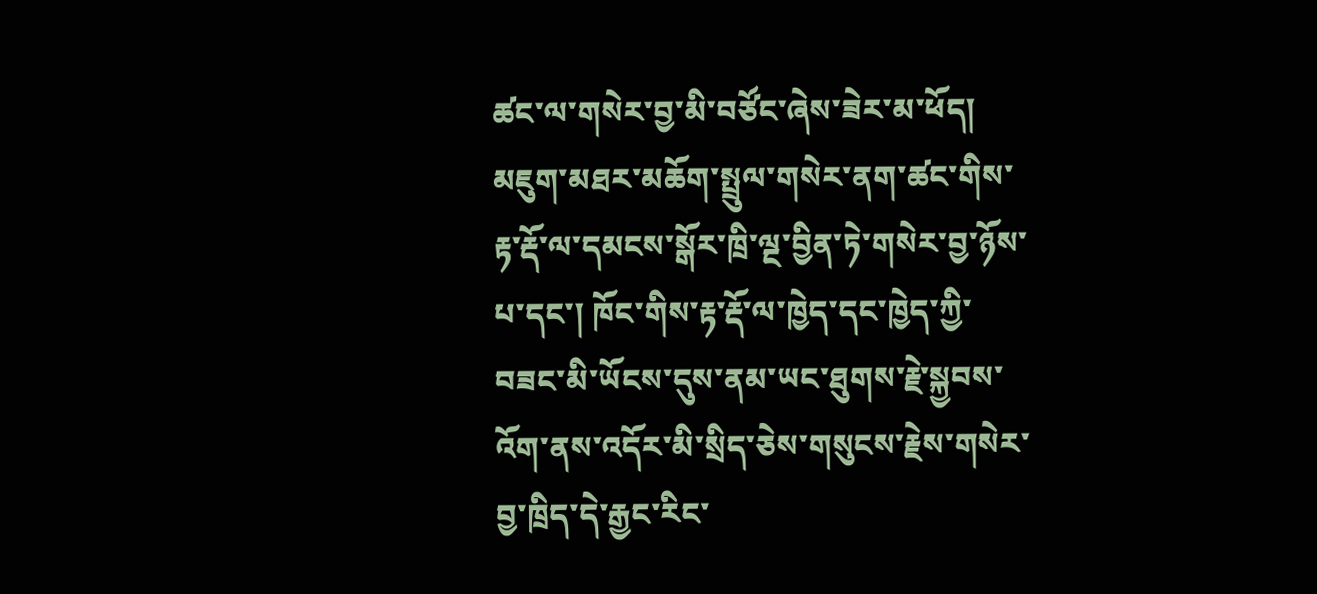ཚང་ལ་གསེར་བྱ་མི་བཙོང་ཞེས་ཟེར་མ་ཕོད།
མཇུག་མཐར་མཆོག་སྤྲུལ་གསེར་ནག་ཚང་གིས་རྟ་རྡོ་ལ་དམངས་སྒོར་ཁྲི་ལྔ་བྱིན་ཏེ་གསེར་བྱ་ཉོས་པ་དང་། ཁོང་གིས་རྟ་རྡོ་ལ་ཁྱེད་དང་ཁྱེད་ཀྱི་བཟང་མི་ཡོངས་དུས་ནམ་ཡང་ཐུགས་རྗེ་སྐྱབས་འོག་ནས་འདོར་མི་སྲིད་ཅེས་གསུངས་རྗེས་གསེར་བྱ་ཁྲིད་དེ་རྒྱང་རིང་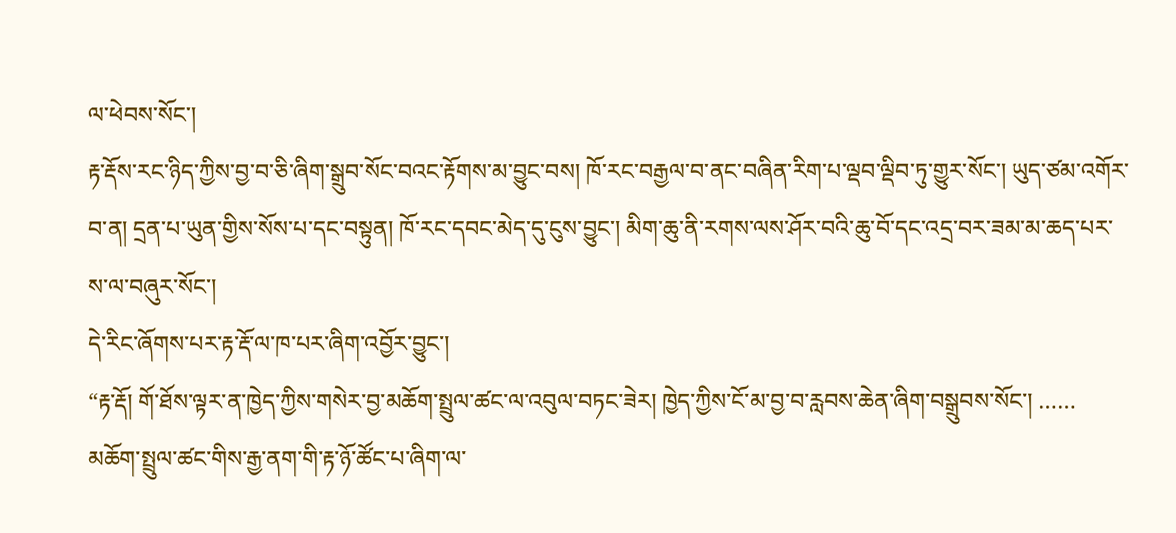ལ་ཕེབས་སོང་།
རྟ་རྡོས་རང་ཉིད་ཀྱིས་བྱ་བ་ཅི་ཞིག་སྒྲུབ་སོང་བའང་རྟོགས་མ་བྱུང་བས། ཁོ་རང་བརྒྱལ་བ་ནང་བཞིན་རིག་པ་ལྡབ་ལྡིབ་ཏུ་གྱུར་སོང་། ཡུད་ཙམ་འགོར་བ་ན། དྲན་པ་ཡུན་གྱིས་སོས་པ་དང་བསྟུན། ཁོ་རང་དབང་མེད་དུ་ངུས་བྱུང་། མིག་ཆུ་ནི་རགས་ལས་ཤོར་བའི་ཆུ་བོ་དང་འདྲ་བར་ཟམ་མ་ཆད་པར་ས་ལ་བཞུར་སོང་།
དེ་རིང་ཞོགས་པར་རྟ་རྡོ་ལ་ཁ་པར་ཞིག་འབྱོར་བྱུང་།
“རྟ་རྡོ། གོ་ཐོས་ལྟར་ན་ཁྱེད་ཀྱིས་གསེར་བྱ་མཆོག་སྤྲུལ་ཚང་ལ་འབུལ་བཏང་ཟེར། ཁྱེད་ཀྱིས་ངོ་མ་བྱ་བ་རླབས་ཆེན་ཞིག་བསྒྲུབས་སོང་། …… མཆོག་སྤྲུལ་ཚང་གིས་རྒྱ་ནག་གི་རྟ་ཉོ་ཚོང་པ་ཞིག་ལ་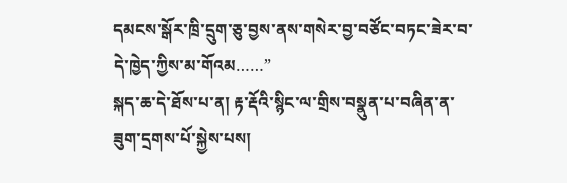དམངས་སྒོར་ཁྲི་དྲུག་ཅུ་བྱས་ནས་གསེར་བྱ་བཙོང་བཏང་ཟེར་བ་དེ་ཁྱེད་ཀྱིས་མ་གོའམ……”
སྐད་ཆ་དེ་ཐོས་པ་ན། རྟ་རྡོའི་སྙིང་ལ་གྲིས་བསྣུན་པ་བཞིན་ན་ཟུག་དྲགས་པོ་སྐྱེས་པས།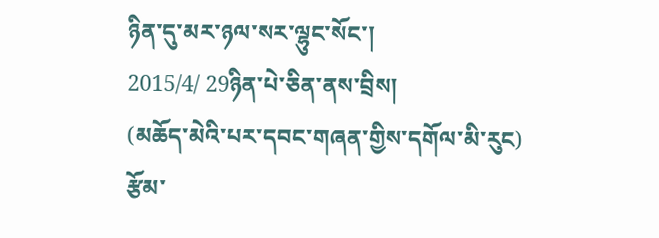ཉིན་དུ་མར་ཉལ་སར་ལྷུང་སོང་།
2015/4/ 29ཉིན་པེ་ཅིན་ནས་བྲིས།
(མཆོད་མེའི་པར་དབང་གཞན་གྱིས་དགོལ་མི་རུང)
རྩོམ་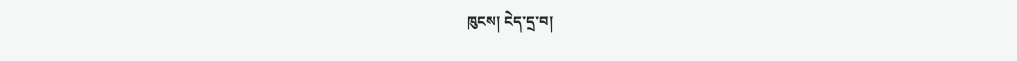ཁུངས། ངེད་དྲ་བ།